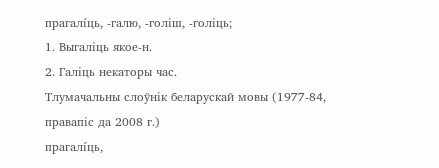прагалі́ць, ‑галю, ‑голіш, ‑голіць;
1. Выгаліць якое‑н.
2. Галіць некаторы час.
Тлумачальны слоўнік беларускай мовы (1977-84, правапіс да 2008 г.)
прагалі́ць,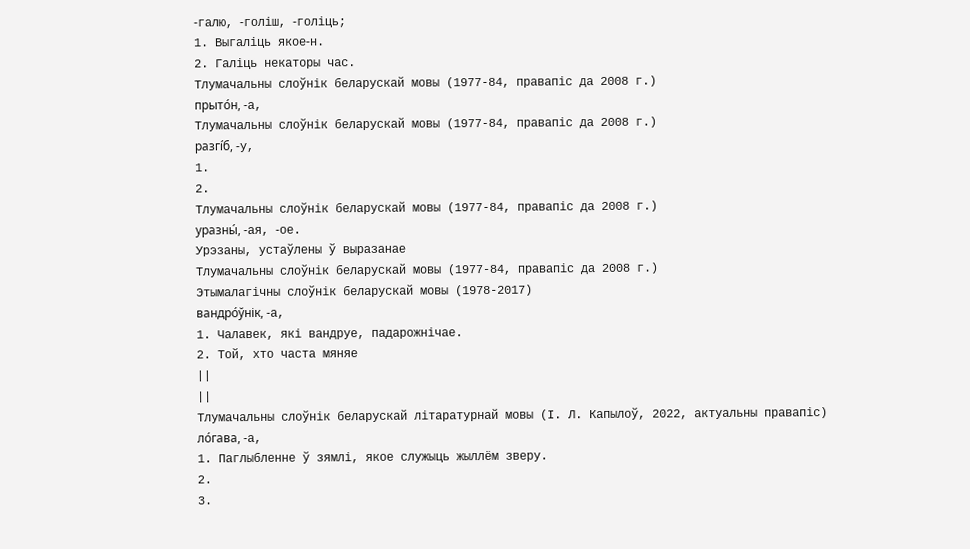‑галю, ‑голіш, ‑голіць;
1. Выгаліць якое‑н.
2. Галіць некаторы час.
Тлумачальны слоўнік беларускай мовы (1977-84, правапіс да 2008 г.)
прыто́н, ‑а,
Тлумачальны слоўнік беларускай мовы (1977-84, правапіс да 2008 г.)
разгі́б, ‑у,
1.
2.
Тлумачальны слоўнік беларускай мовы (1977-84, правапіс да 2008 г.)
уразны́, ‑ая, ‑ое.
Урэзаны, устаўлены ў выразанае
Тлумачальны слоўнік беларускай мовы (1977-84, правапіс да 2008 г.)
Этымалагічны слоўнік беларускай мовы (1978-2017)
вандро́ўнік, -а,
1. Чалавек, які вандруе, падарожнічае.
2. Той, хто часта мяняе
||
||
Тлумачальны слоўнік беларускай літаратурнай мовы (І. Л. Капылоў, 2022, актуальны правапіс)
ло́гава, -а,
1. Паглыбленне ў зямлі, якое служыць жыллём зверу.
2.
3.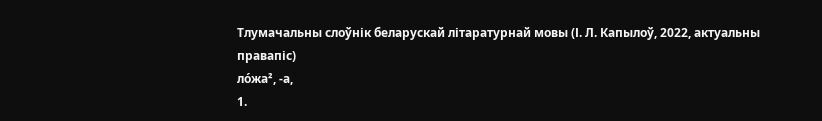Тлумачальны слоўнік беларускай літаратурнай мовы (І. Л. Капылоў, 2022, актуальны правапіс)
ло́жа², -а,
1.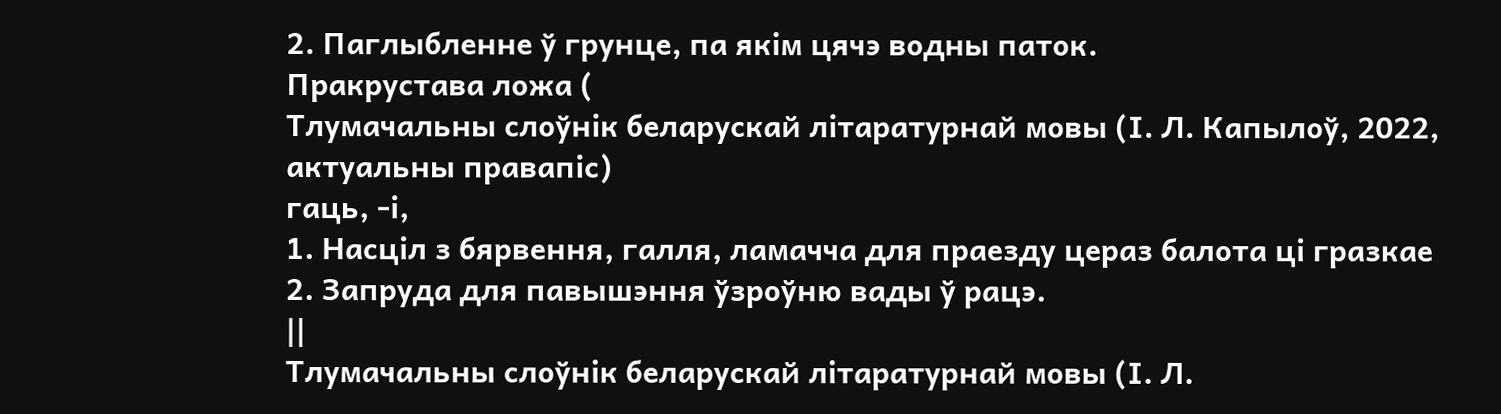2. Паглыбленне ў грунце, па якім цячэ водны паток.
Пракрустава ложа (
Тлумачальны слоўнік беларускай літаратурнай мовы (І. Л. Капылоў, 2022, актуальны правапіс)
гаць, -і,
1. Насціл з бярвення, галля, ламачча для праезду цераз балота ці гразкае
2. Запруда для павышэння ўзроўню вады ў рацэ.
||
Тлумачальны слоўнік беларускай літаратурнай мовы (І. Л.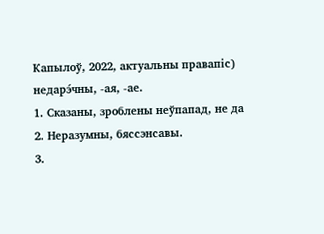Капылоў, 2022, актуальны правапіс)
недарэ́чны, -ая, -ае.
1. Сказаны, зроблены неўпапад, не да
2. Неразумны, бяссэнсавы.
3.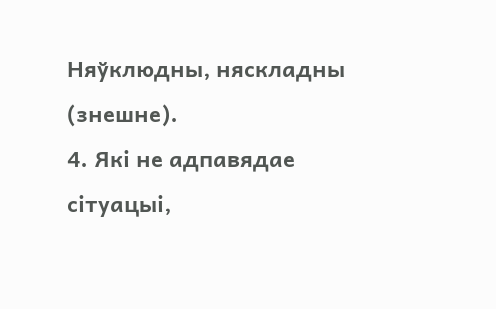Няўклюдны, няскладны (знешне).
4. Які не адпавядае сітуацыі,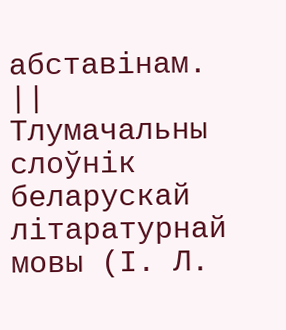абставінам.
||
Тлумачальны слоўнік беларускай літаратурнай мовы (І. Л.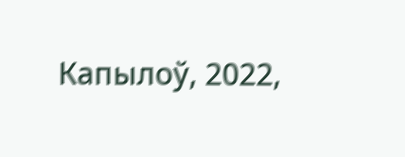Капылоў, 2022,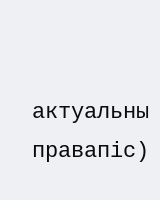актуальны правапіс)